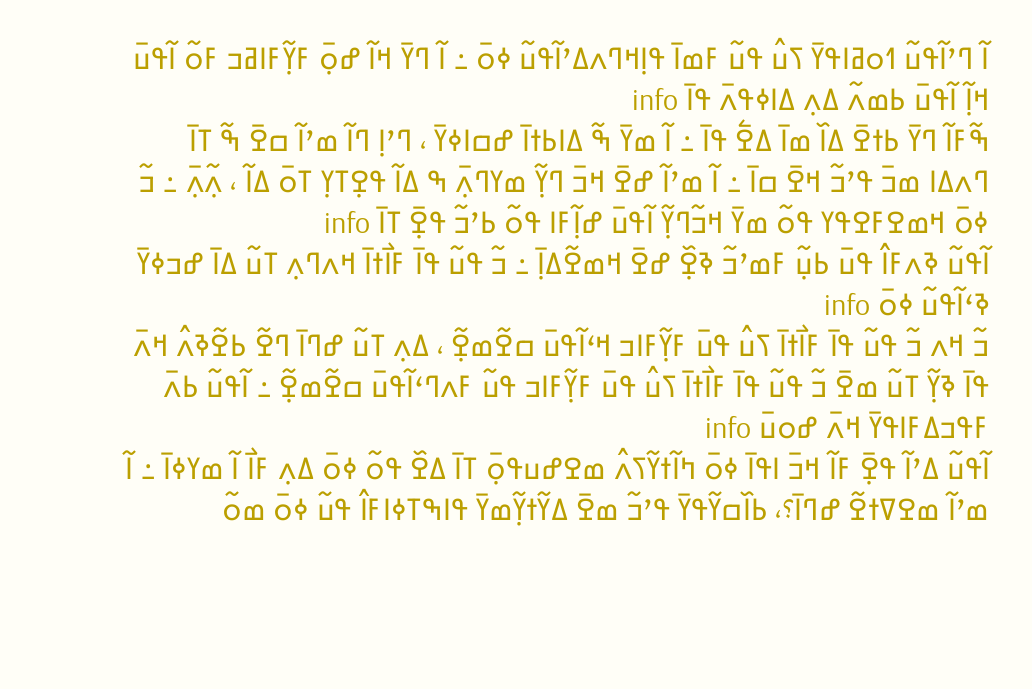ߊ߬ ߣߴߊ߬ߟߎ߬ ߗߋߥߊߟߌ߫ ߖߎ߮ ߟߎ߬ ߓߘߊ߫ ߟߊ߲ߞߣߍߡߴߊ߬ߟߎ߬ ߦߋ߫ ߸ ߊ߬ ߣߌ߫ ߞߊ߬ ߝߋ߲߫ ߓߌ߲߬ߓߊߥߏ ߓߋ߬ ߊ߬ߟߎ߫ ߞߊ߲߬ ߊ߬ߟߎ߫ ߕߘߍ߬ ߡߍ߲ ߡߊߦߟߍ߫ ߟߊ߫ info
ߒ߬ߓߊ߬ ߣߌ߫ ߕߙߐ߫ ߡߊ߰ ߘߊ߫ ߡߐ߱ ߟߊ߫ ߸ ߊ߬ ߘߌ߫ ߒ߬ ߡߊߕߙߊ߫ ߝߛߊߦߌ߫ ، ߣߴߊ߲ ߣߊ߬ ߘߴߊ߬ ߛߐ߫ ߒ߬ ߠߊ߫ ߣߍߡߊ ߘߏ߫ ߟߴߏ߬ ߞߐ߫ ߛߊ߫ ߸ ߊ߬ ߘߴߊ߬ ߝߐ߫ ߞߏ߫ ߣߌ߲߬ ߘߌߣߍ߲߫ ߒ ߡߊ߬ ߟߐ߲ߠߌ߲ ߠߋ߫ ߡߊ߬ ، ߍ߲߬ߍ߲߫ ߸ ߏ߬ ߦߋ߫ ߞߘߐߓߐߟߌ ߟߋ߬ ߘߌ߫ ߞߏ߬ߣߌ߲߬ ߊ߬ߟߎ߫ ߝߊ߲߬ߓߊ ߟߋ߬ ߕߴߏ߬ ߟߐ߲߫ ߠߊ߫ info
ߊ߬ߟߎ߬ ߢߍߓߊ߮ ߟߎ߫ ߕߎ߲߬ ߓߘߴߏ߬ ߢߐ߲߰ ߝߐ߫ ߞߘߐ߬ߡߊ߲߫ ߸ ߏ߬ ߟߎ߬ ߟߊ߫ ߓߊ߯ߙߊ߫ ߞߍߣߍ߲ ߠߎ߬ ߡߊ߫ ߝߏߦߌ߫ ߢߵߊ߬ߟߎ߬ ߦߋ߫ info
ߏ߬ ߞߍ ߏ߬ ߟߎ߬ ߟߊ߫ ߓߊ߯ߙߊ߫ ߖߎ߮ ߟߎ߫ ߓߌ߲߬ߓߊߏ ߞߵߊ߬ߟߎ߫ ߛߐ߬ߘߐ߲߬ ، ߡߍ߲ ߠߎ߬ ߝߣߊ߫ ߣߐ߬ ߕߐ߬ߢߍ߮ ߞߍ߫ ߟߊ߫ ߢߌ߲߬ ߠߎ߬ ߘߐ߫ ߏ߬ ߟߎ߬ ߟߊ߫ ߓߊ߯ߙߊ߫ ߖߎ߮ ߟߎ߫ ߓߌ߲߬ߓߊߏ ߟߎ߬ ߓߍߣߵߊ߬ߟߎ߫ ߛߐ߬ߘߐ߲߬ ߸ ߊ߬ߟߎ߬ ߕߍ߫ ߓߟߏߡߓߊߟߌ߫ ߞߍ߫ ߝߋߎ߫ info
ߊ߬ߟߎ߬ ߡߴߊ߬ ߟߐ߲߫ ߓߊ߬ ߞߏ߫ ߊߟߊ߫ ߦߋ߫ ߤߊ߬ߙߌ߬ߖߍ߮ ߘߐߝߎߟߋ߲߫ ߠߊ߫ ߡߐ߰ ߟߋ߬ ߦߋ߫ ߡߍ߲ ߓߊ߯ ߊ߬ ߘߌߦߊ߫ ߸ ߊ߬ ߘߴߊ߬ ߘߐߜߙߐ߬ ߝߣߊ߫؟، ߕߊ߰ߛߌ߬ߟߌ߫ ߟߴߏ߬ ߘߐ߫ ߡߌ߬ߙߌ߲߬ߘߌ߫ ߟߊߒߠߦߊߓߊ߮ ߟߎ߬ ߦߋ߫ ߘߋ߬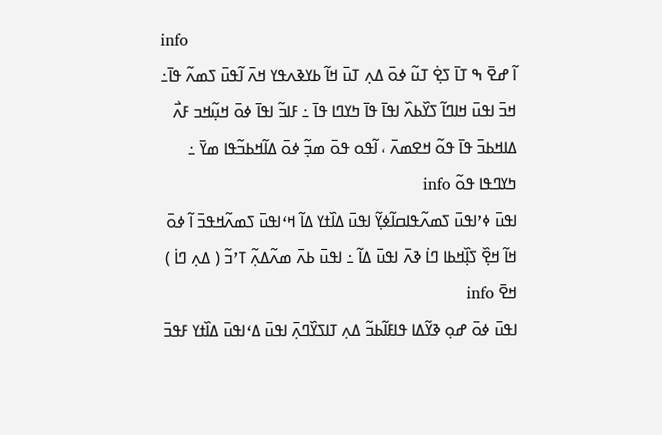info
ߊ߬ ߝߐ߫ ߒ ߠߊ߫ ߖߐ߲߭ ߠߎ߬ ߦߋ߫ ߡߍ߲ ߠߎ߫ ߞߊ߬ ߕߌߢߍߟߌ ߞߍ߫ ߊ߬ߟߎ߫ ߖߘߍ߬ ߟߊ߫߸ ߞߏ߫ ߊߟߎ߫ ߞߊߣߊ߬ ߖߌ߰ߕߍ߰ ߊߟߊ߫ ߟߊ߫ ߤߌߣߊ ߟߊ߫ ߸ ߓߊߏ߬ ߊߟߊ߫ ߦߋ߫ ߞߎ߲߬ߞߏ ߓߍ߯ ߡߊߞߕߏ߫ ߟߊ߫ ߟߋ߬ ߞߐߘߍ߫ ، ߊ߬ߟߋ ߟߋ߫ ߘߏ߲߬ ߦߋ߫ ߡߊ߬ߞߕߏ߬ߟߊ ߘߌ߫ ߸ ߤߌߣߟߊ ߟߋ߬ info
ߊߟߎ߫ ߦߴߊߟߎ߫ ߖߘߍ߬ߟߊߛߊ߬ߦߌ߲߬ ߊߟߎ߫ ߡߊ߰ߙߌ ߡߊ߬ ߞߵߊߟߎ߫ ߖߘߍ߬ߞߟߏ߫ ߊ߬ ߦߋ߫ ߞߊ߬ ߞߐ߲߰ ߖߊ߲߰ߞߕߊ ߣߊ߭ ߢߍ߫ ߊߟߎ߫ ߡߊ߬ ߸ ߊߟߎ߫ ߕߍ߫ ߘߍ߬ߡߍ߲߬ ߠߴߏ߬ ( ߡߍ߲ ߣߊ߭ ) ߞߐ߫ info
ߊߟߎ߫ ߦߋ߫ ߝߋ߲ ߢߌ߬ߡߊ ߟߊߓߊ߬ߕߏ߬ ߡߍ߲ ߠߊߖߌ߰ߣߍ߲߫ ߊߟߎ߫ ߡߵߊߟߎ߫ ߡߊ߰ߙߌ ߓߟߏ߫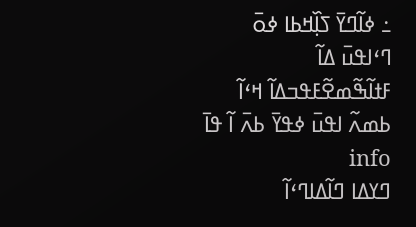߸ ߦߊ߬ߣߌ߫ ߖߊ߲߰ߞߕߊ ߦߋ߫ ߣߵߊߟߎ߫ ߡߊ߬ ߓߙߊ߬ߒ߬ߘߐ߬ߓߟߏߡߊ߬ ߞߵߊ߬ ߕߘߍ߬ ߊߟߎ߫ ߦߟߌ߫ ߕߍ߫ ߊ߬ ߟߊ߫ info
ߣߌߡߊ ߣߊ߬ߡߊߣߵߊ߬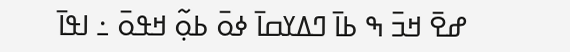ߝߐ߫ ߞߏ߫ ߒ ߕߊ߫ ߣߡߌߛߊ߫ ߦߋ߫ ߕߋ߲߬ ߞߟߋ߫ ߸ ߊߟߊ߫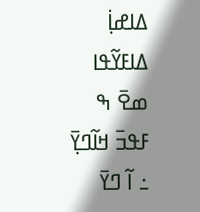ߡߊߝߊ߲߭ ߡߊߓߌ߬ߟߊ ߘߐ߫ ߒ ߓߟߏ߫ ߞߊ߬ߣߌ߲߫ ߸ ߊ߬ ߣߌ߫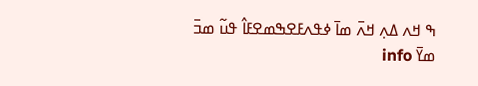ߒ ߞߍ ߡߍ߲ ߞߍ߫ ߘߊ߫ ߦߟߍߓߐߒߘߐߓߊ߮ ߟߎ߬ ߘߏ߫ ߘߌ߫ info